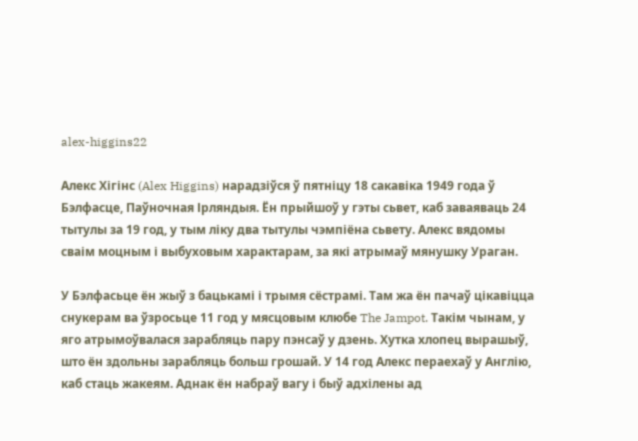alex-higgins22

Алекс Хігінс (Alex Higgins) нарадзіўся ў пятніцу 18 сакавіка 1949 года ў Бэлфасце, Паўночная Ірляндыя. Ён прыйшоў у гэты сьвет, каб заваяваць 24 тытулы за 19 год, у тым ліку два тытулы чэмпіёна сьвету. Алекс вядомы сваім моцным і выбуховым характарам, за які атрымаў мянушку Ураган.

У Бэлфасьце ён жыў з бацькамі і трымя сёстрамі. Там жа ён пачаў цікавіцца снукерам ва ўзросьце 11 год у мясцовым клюбе The Jampot. Такім чынам, у яго атрымоўвалася зарабляць пару пэнсаў у дзень. Хутка хлопец вырашыў, што ён здольны зарабляць больш грошай. У 14 год Алекс пераехаў у Англію, каб стаць жакеям. Аднак ён набраў вагу і быў адхілены ад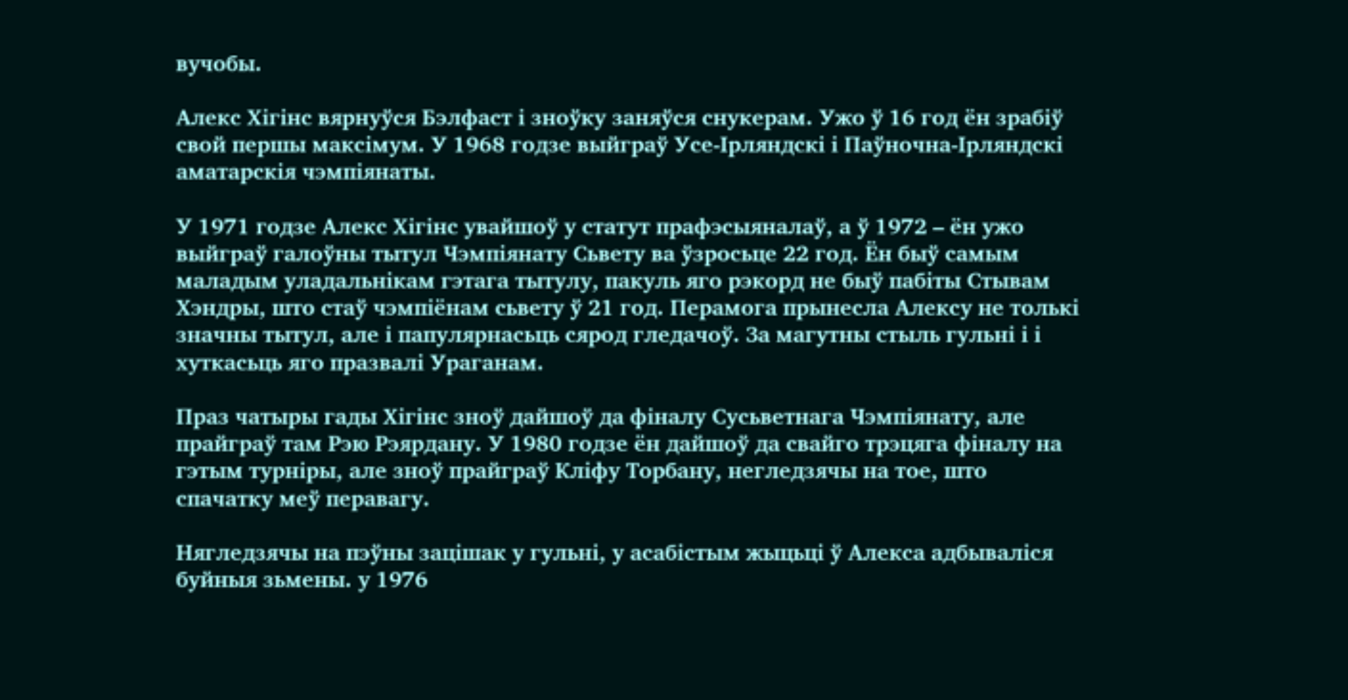вучобы.

Алекс Хігінс вярнуўся Бэлфаст і зноўку заняўся снукерам. Ужо ў 16 год ён зрабіў свой першы максімум. У 1968 годзе выйграў Усе-Ірляндскі і Паўночна-Ірляндскі аматарскія чэмпіянаты.

У 1971 годзе Алекс Хігінс увайшоў у статут прафэсыяналаў, а ў 1972 – ён ужо выйграў галоўны тытул Чэмпіянату Сьвету ва ўзросьце 22 год. Ён быў самым маладым уладальнікам гэтага тытулу, пакуль яго рэкорд не быў пабіты Стывам Хэндры, што стаў чэмпіёнам сьвету ў 21 год. Перамога прынесла Алексу не толькі значны тытул, але і папулярнасьць сярод гледачоў. За магутны стыль гульні і і хуткасьць яго празвалі Ураганам.

Праз чатыры гады Хігінс зноў дайшоў да фіналу Сусьветнага Чэмпіянату, але прайграў там Рэю Рэярдану. У 1980 годзе ён дайшоў да свайго трэцяга фіналу на гэтым турніры, але зноў прайграў Кліфу Торбану, негледзячы на тое, што спачатку меў перавагу.

Нягледзячы на пэўны зацішак у гульні, у асабістым жыцьці ў Алекса адбываліся буйныя зьмены. у 1976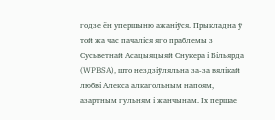годзе ён упершыню ажаніўся. Прыкладна ў той жа час пачаліся яго праблемы з Сусьветнай Асацыяцыяй Снукера і Більярда (WPBSA), што нездзіўляльна за-за вялікай любві Алекса алкагольным напоям, азартным гульням і жанчынам. Іх першае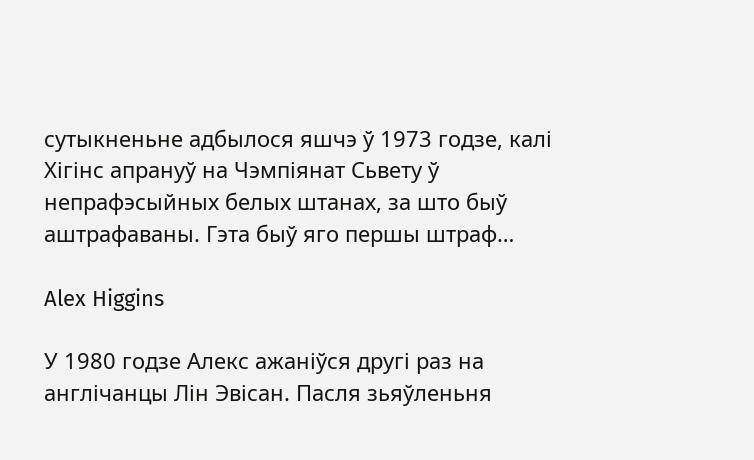сутыкненьне адбылося яшчэ ў 1973 годзе, калі Хігінс апрануў на Чэмпіянат Сьвету ў непрафэсыйных белых штанах, за што быў аштрафаваны. Гэта быў яго першы штраф…

Alex Higgins

У 1980 годзе Алекс ажаніўся другі раз на англічанцы Лін Эвісан. Пасля зьяўленьня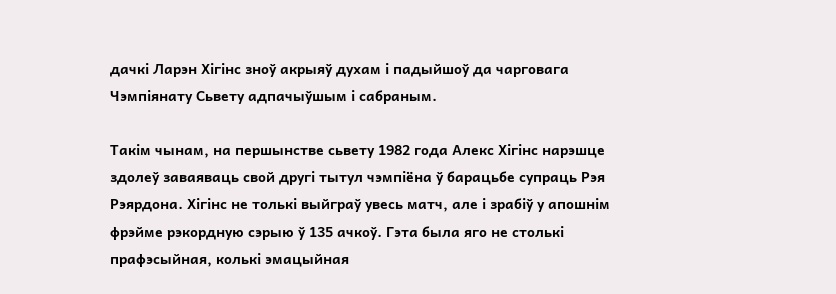дачкі Ларэн Хігінс зноў акрыяў духам і падыйшоў да чарговага Чэмпіянату Сьвету адпачыўшым і сабраным.

Такім чынам, на першынстве сьвету 1982 года Алекс Хігінс нарэшце здолеў заваяваць свой другі тытул чэмпіёна ў барацьбе супраць Рэя Рэярдона. Хігінс не толькі выйграў увесь матч, але і зрабіў у апошнім фрэйме рэкордную сэрыю ў 135 ачкоў. Гэта была яго не столькі прафэсыйная, колькі эмацыйная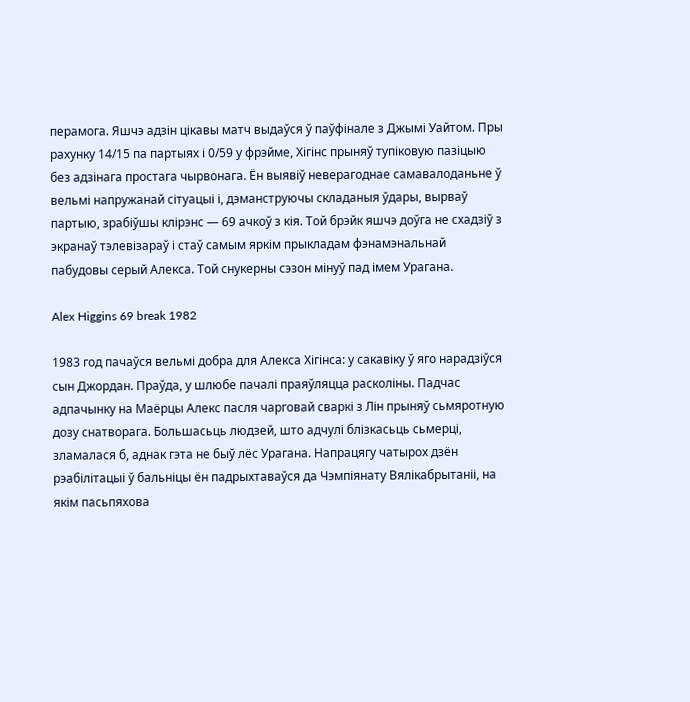перамога. Яшчэ адзін цікавы матч выдаўся ў паўфінале з Джымі Уайтом. Пры рахунку 14/15 па партыях і 0/59 у фрэйме, Хігінс прыняў тупіковую пазіцыю без адзінага простага чырвонага. Ён выявіў неверагоднае самавалоданьне ў вельмі напружанай сітуацыі і, дэманструючы складаныя ўдары, вырваў партыю, зрабіўшы клірэнс — 69 ачкоў з кія. Той брэйк яшчэ доўга не схадзіў з экранаў тэлевізараў і стаў самым яркім прыкладам фэнамэнальнай пабудовы серый Алекса. Той снукерны сэзон мінуў пад імем Урагана.

Alex Higgins 69 break 1982

1983 год пачаўся вельмі добра для Алекса Хігінса: у сакавіку ў яго нарадзіўся сын Джордан. Праўда, у шлюбе пачалі праяўляцца расколіны. Падчас адпачынку на Маёрцы Алекс пасля чарговай сваркі з Лін прыняў сьмяротную дозу снатворага. Большасьць людзей, што адчулі блізкасьць сьмерці, зламалася б, аднак гэта не быў лёс Урагана. Напрацягу чатырох дзён рэабілітацыі ў бальніцы ён падрыхтаваўся да Чэмпіянату Вялікабрытаніі, на якім пасьпяхова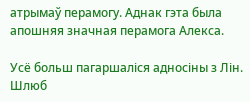атрымаў перамогу. Аднак гэта была апошняя значная перамога Алекса.

Усё больш пагаршаліся адносіны з Лін. Шлюб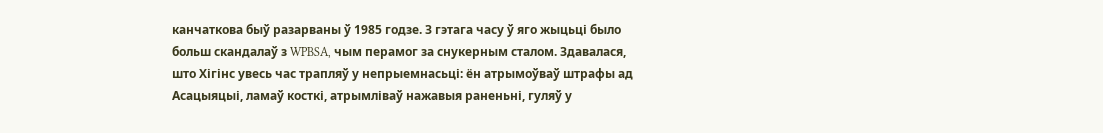канчаткова быў разарваны ў 1985 годзе. З гэтага часу ў яго жыцьці было больш скандалаў з WPBSA, чым перамог за снукерным сталом. Здавалася, што Хігінс увесь час трапляў у непрыемнасьці: ён атрымоўваў штрафы ад Асацыяцыі, ламаў косткі, атрымліваў нажавыя раненьні, гуляў у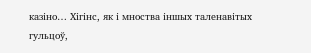казіно… Хігінс, як і мноства іншых таленавітых гульцоў,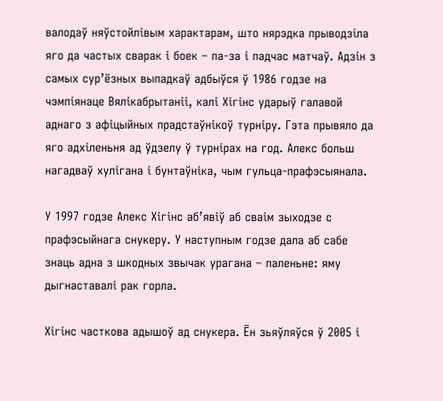валодаў няўстойлівым характарам, што нярэдка прыводзіла яго да частых сварак і боек – па-за і падчас матчаў. Адзін з самых сур’ёзных выпадкаў адбыўся ў 1986 годзе на чэмпіянаце Вялікабрытаніі, калі Хігінс ударыў галавой аднаго з афіцыйных прадстаўнікоў турніру. Гэта прывяло да яго адхіленьня ад ўдзелу ў турнірах на год. Алекс больш нагадваў хулігана і бунтаўніка, чым гульца-прафэсыянала.

У 1997 годзе Алекс Хігінс аб’явіў аб сваім зыходзе с прафэсыйнага снукеру. У наступным годзе дала аб сабе знаць адна з шкодных звычак урагана – паленьне: яму дыгнаставалі рак горла.

Хігінс часткова адышоў ад снукера. Ён зьяўляўся ў 2005 і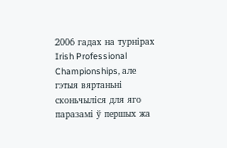2006 гадах на турнірах Irish Professional Championships, але гэтыя вяртаньні сконьчыліся для яго паразамі ў першых жа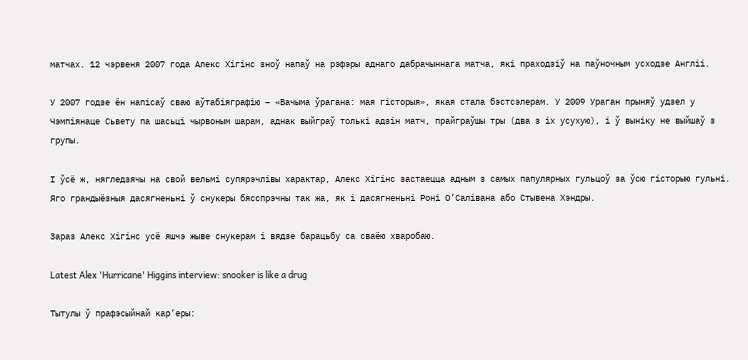матчах. 12 чэрвеня 2007 года Алекс Хігінс зноў напаў на рэфэры аднаго дабрачыннага матча, які праходзіў на паўночным усходзе Англіі.

У 2007 годзе ён напісаў сваю аўтабіяграфію – «Вачыма ўрагана: мая гісторыя», якая стала бэстсэлерам. У 2009 Ураган прыняў удзел у Чэмпіянаце Сьвету па шасьці чырвоным шарам, аднак выйграў толькі адзін матч, прайграўшы тры (два з іх усухую), і ў выніку не выйшаў з групы.

І ўсё ж, нягледзячы на свой вельмі супярэчлівы характар, Алекс Хігінс застаецца адным з самых папулярных гульцоў за ўсю гісторыю гульні. Яго грандыёзныя дасягненьні ў снукеры бясспрэчны так жа, як і дасягненьні Роні О’Салівана або Стывена Хэндры.

Зараз Алекс Хігінс усё яшчэ жыве снукерам і вядзе барацьбу са сваёю хваробаю.

Latest Alex 'Hurricane' Higgins interview: snooker is like a drug

Тытулы ў прафэсыйнай кар’еры: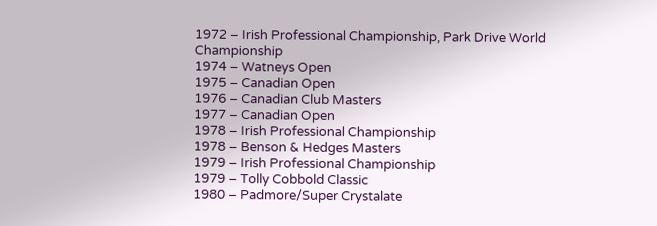1972 – Irish Professional Championship, Park Drive World Championship
1974 – Watneys Open
1975 – Canadian Open
1976 – Canadian Club Masters
1977 – Canadian Open
1978 – Irish Professional Championship
1978 – Benson & Hedges Masters
1979 – Irish Professional Championship
1979 – Tolly Cobbold Classic
1980 – Padmore/Super Crystalate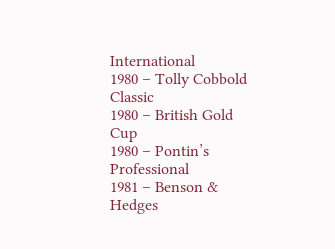International
1980 – Tolly Cobbold Classic
1980 – British Gold Cup
1980 – Pontin’s Professional
1981 – Benson & Hedges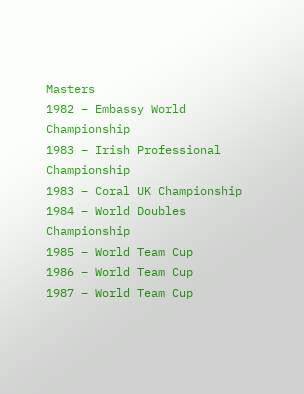Masters
1982 – Embassy World Championship
1983 – Irish Professional Championship
1983 – Coral UK Championship
1984 – World Doubles Championship
1985 – World Team Cup
1986 – World Team Cup
1987 – World Team Cup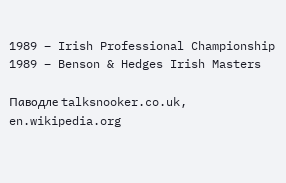1989 – Irish Professional Championship
1989 – Benson & Hedges Irish Masters

Паводле talksnooker.co.uk, en.wikipedia.org